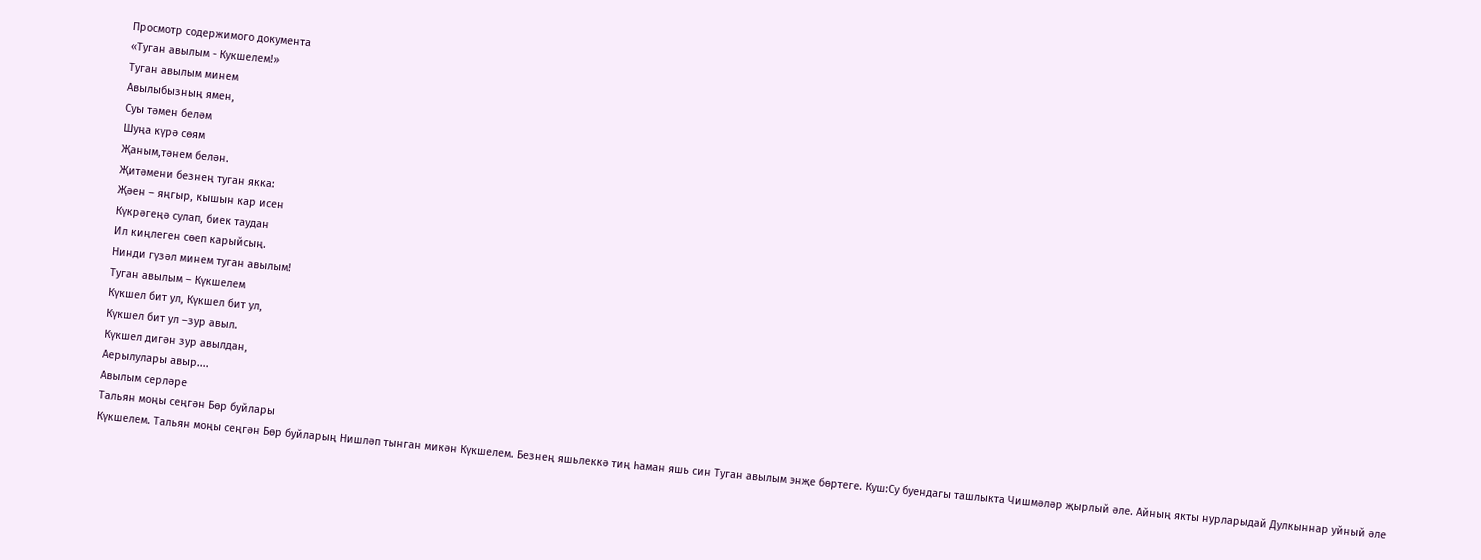Просмотр содержимого документа
«Туган авылым - Кукшелем!»
Туган авылым минем
Авылыбызның ямен,
Суы тәмен беләм
Шуңа күрә сөям
Җаным,тәнем белән.
Җитәмени безнең туган якка:
Җәен – яңгыр, кышын кар исен
Күкрәгеңә сулап, биек таудан
Ил киңлеген сөеп карыйсың.
Нинди гүзәл минем туган авылым!
Туган авылым – Күкшелем
Күкшел бит ул, Күкшел бит ул,
Күкшел бит ул –зур авыл.
Күкшел дигән зур авылдан,
Аерылулары авыр....
Авылым серләре
Тальян моңы сеңгән Бөр буйлары
Күкшелем. Тальян моңы сеңгән Бөр буйларың Нишләп тынган микән Күкшелем. Безнең яшьлеккә тиң һаман яшь син Туган авылым энҗе бөртеге. Куш:Су буендагы ташлыкта Чишмәләр җырлый әле. Айның якты нурларыдай Дулкыннар уйный әле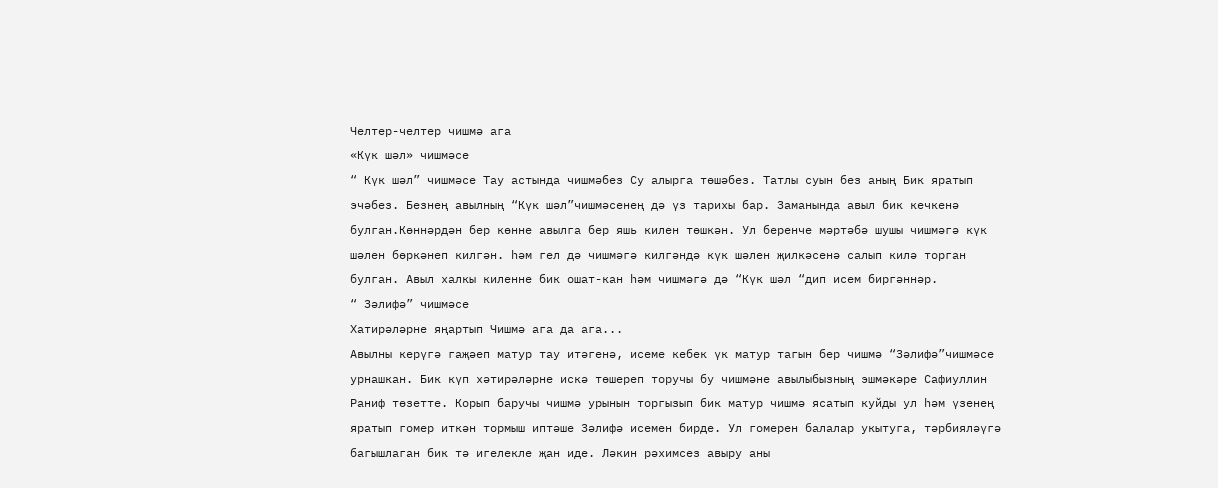Челтер-челтер чишмә ага
«Күк шәл» чишмәсе
“ Күк шәл” чишмәсе Тау астында чишмәбез Су алырга төшәбез. Татлы суын без аның Бик яратып эчәбез. Безнең авылның “Күк шәл”чишмәсенең дә үз тарихы бар. Заманында авыл бик кечкенә булган.Көннәрдән бер көнне авылга бер яшь килен төшкән. Ул беренче мәртәбә шушы чишмәгә күк шәлен бөркәнеп килгән. һәм гел дә чишмәгә килгәндә күк шәлен җилкәсенә салып килә торган булган. Авыл халкы киленне бик ошат-кан һәм чишмәгә дә “Күк шәл “дип исем биргәннәр.
“ Зәлифә” чишмәсе
Хатирәләрне яңартып Чишмә ага да ага...
Авылны керүгә гаҗәеп матур тау итәгенә, исеме кебек үк матур тагын бер чишмә “Зәлифә”чишмәсе урнашкан. Бик күп хәтирәләрне искә төшереп торучы бу чишмәне авылыбызның эшмәкәре Сафиуллин Раниф төзетте. Корып баручы чишмә урынын торгызып бик матур чишмә ясатып куйды ул һәм үзенең яратып гомер иткән тормыш иптәше Зәлифә исемен бирде. Ул гомерен балалар укытуга, тәрбияләүгә багышлаган бик тә игелекле җан иде. Ләкин рәхимсез авыру аны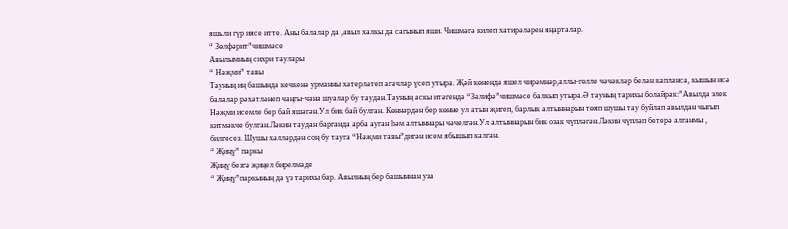яшьли гүр иясе итте. Аны балалар да ,авыл халкы да сагынып яши. Чишмәгә килеп хатирәләрен яңарталар.
“ Зөлфәрит”чишмәсе
Авылымның сихри таулары
“ Нәҗми” тавы
Тауның иң башында кечкенә урманны хәтерләтеп агачлар үсеп утыра. Җәй көнендә яшел чирәмнәр,аллы-гөлле чәчәкләр белән капланса, кышын исә балалар рәхәтләнеп чаңгы-чана шуалар бу таудан.Тауның аскы итәгендә “Зәлифә”чишмәсе балкып утыра.Ә тауның тарихы болайрак:”Авылда элек Нәҗми исемле бер бай яшәгән.Ул бик бай булган. Көннәрдән бер көнне ул атын җигеп, барлык алтыннарын төяп шушы тау буйлап авылдан чыгып китмәкче булган.Ләкин таудан барганда арба ауган һәм алтыннары чәчелгән.Ул алтыннарын бик озак чүпләгән.Ләкин чүпләп бетерә алганмы , билгесез. Шушы хәлләрдән соң бу тауга “Нәҗми тавы”дигән исем ябышып калган.
“ Җиңү” паркы
Җиңү безгә җиңел бирелмәде
“ Җиңү”паркының да үз тарихы бар. Авылның бер башыннан уза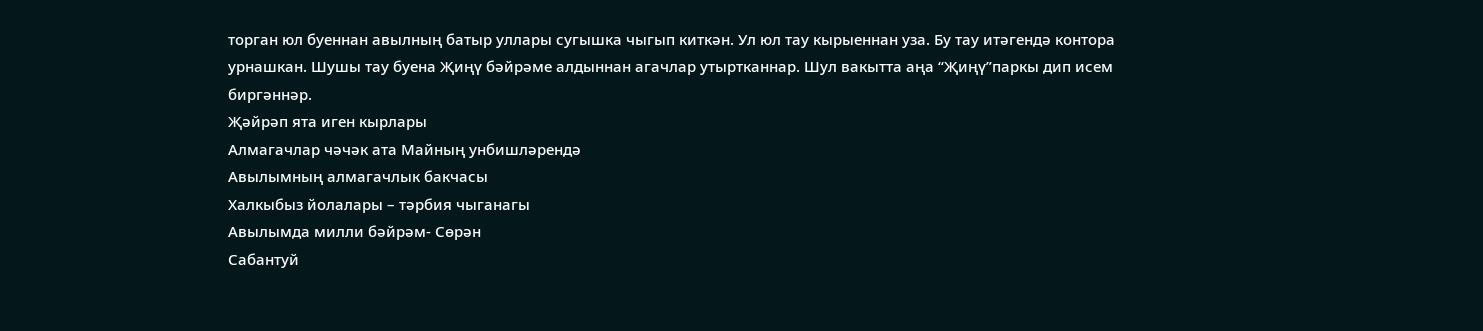торган юл буеннан авылның батыр уллары сугышка чыгып киткән. Ул юл тау кырыеннан уза. Бу тау итәгендә контора урнашкан. Шушы тау буена Җиңү бәйрәме алдыннан агачлар утыртканнар. Шул вакытта аңа “Җиңү”паркы дип исем биргәннәр.
Җәйрәп ята иген кырлары
Алмагачлар чәчәк ата Майның унбишләрендә
Авылымның алмагачлык бакчасы
Халкыбыз йолалары – тәрбия чыганагы
Авылымда милли бәйрәм- Сөрән
Сабантуй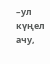–ул күңел ачу,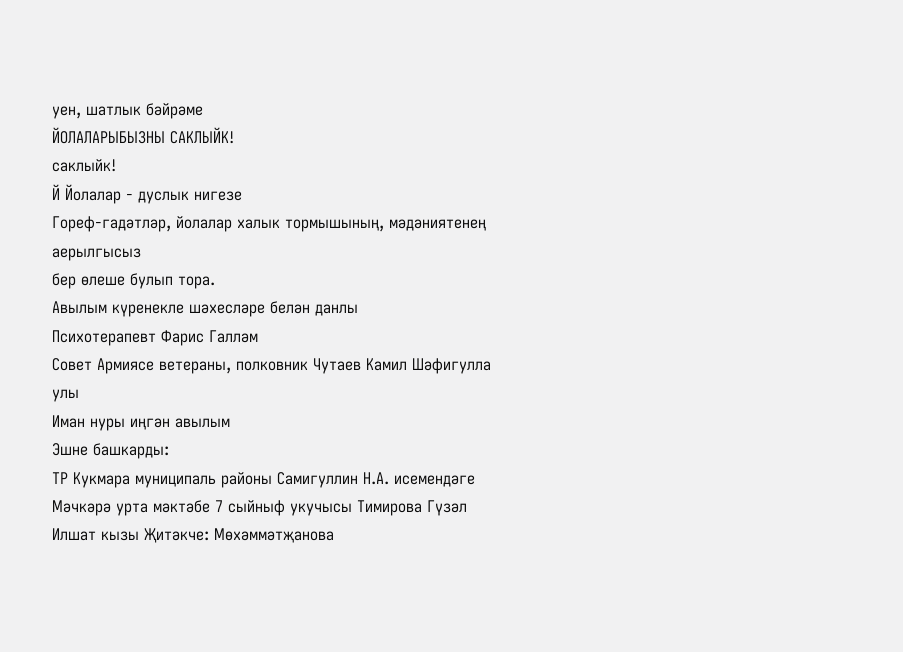уен, шатлык бәйрәме
ЙОЛАЛАРЫБЫЗНЫ САКЛЫЙК!
саклыйк!
Й Йолалар - дуслык нигезе
Гореф-гадәтләр, йолалар халык тормышының, мәдәниятенең аерылгысыз
бер өлеше булып тора.
Авылым күренекле шәхесләре белән данлы
Психотерапевт Фарис Галләм
Совет Армиясе ветераны, полковник Чутаев Камил Шәфигулла улы
Иман нуры иңгән авылым
Эшне башкарды:
ТР Кукмара муниципаль районы Самигуллин Н.А. исемендәге
Мәчкәрә урта мәктәбе 7 сыйныф укучысы Тимирова Гүзәл Илшат кызы Җитәкче: Мөхәммәтҗанова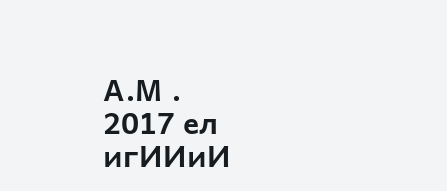А.М .
2017 ел
игИИиИ